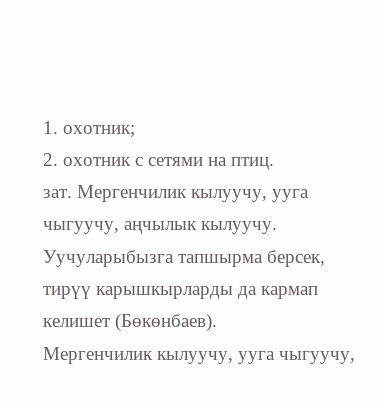1. охотник;
2. охотник с сетями на птиц.
зат. Мергенчилик кылуучу, ууга чыгуучу, аңчылык кылуучу. Уучуларыбызга тапшырма берсек, тирүү карышкырларды да кармап келишет (Бөкөнбаев).
Мергенчилик кылуучу, ууга чыгуучу,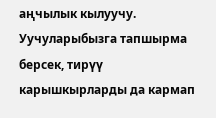аңчылык кылуучу. Уучуларыбызга тапшырма берсек, тирүү карышкырларды да кармап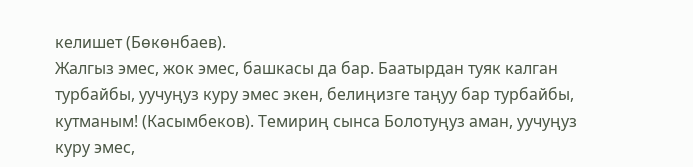келишет (Бөкөнбаев).
Жалгыз эмес, жок эмес, башкасы да бар. Баатырдан туяк калган турбайбы, уучуңуз куру эмес экен, белиңизге таңуу бар турбайбы, кутманым! (Касымбеков). Темириң сынса Болотуңуз аман, уучуңуз куру эмес,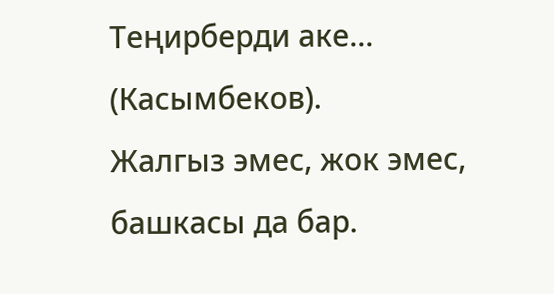Теңирберди аке... (Касымбеков).
Жалгыз эмес, жок эмес, башкасы да бар.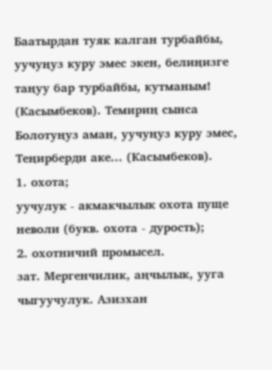Баатырдан туяк калган турбайбы, уучуңуз куру эмес экен, белиңизге таңуу бар турбайбы, кутманым! (Касымбеков). Темириң сынса Болотуңуз аман, уучуңуз куру эмес, Теңирберди аке... (Касымбеков).
1. охота;
уучулук - акмакчылык охота пуще неволи (букв. охота - дурость);
2. охотничий промысел.
зат. Мергенчилик, аңчылык, ууга чыгуучулук. Азизхан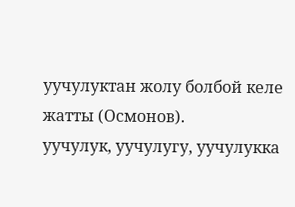уучулуктан жолу болбой келе жатты (Осмонов).
уучулук, уучулугу, уучулукка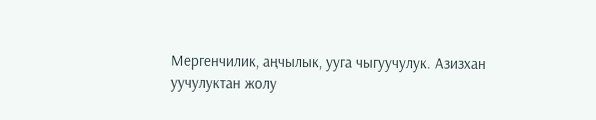Мергенчилик, аңчылык, ууга чыгуучулук. Азизхан уучулуктан жолу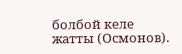болбой келе жатты (Осмонов).